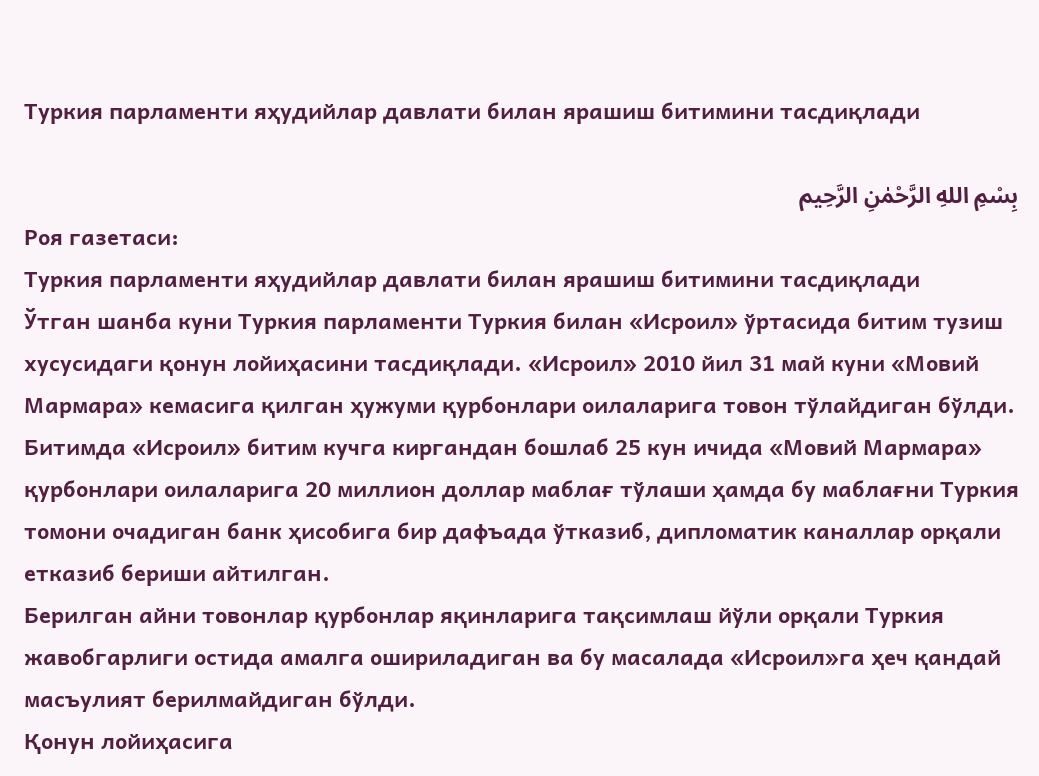Туркия парламенти яҳудийлар давлати билан ярашиш битимини тасдиқлади

بِسْمِ اللهِ الرَّحْمٰنِ الرَّحِيم
Роя газетаси:
Туркия парламенти яҳудийлар давлати билан ярашиш битимини тасдиқлади
Ўтган шанба куни Туркия парламенти Туркия билан «Исроил» ўртасида битим тузиш хусусидаги қонун лойиҳасини тасдиқлади. «Исроил» 2010 йил 31 май куни «Мовий Мармара» кемасига қилган ҳужуми қурбонлари оилаларига товон тўлайдиган бўлди.
Битимда «Исроил» битим кучга киргандан бошлаб 25 кун ичида «Мовий Мармара» қурбонлари оилаларига 20 миллион доллар маблағ тўлаши ҳамда бу маблағни Туркия томони очадиган банк ҳисобига бир дафъада ўтказиб, дипломатик каналлар орқали етказиб бериши айтилган.
Берилган айни товонлар қурбонлар яқинларига тақсимлаш йўли орқали Туркия жавобгарлиги остида амалга ошириладиган ва бу масалада «Исроил»га ҳеч қандай масъулият берилмайдиган бўлди.
Қонун лойиҳасига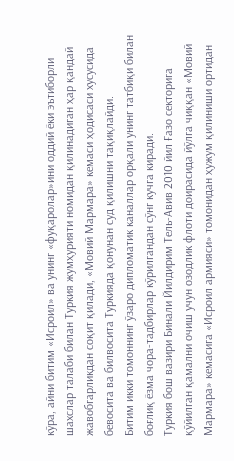кўра, айни битим «Исроил» ва унинг «фуқаролар»ини оддий ёки эътиборли шахслар талаби билан Туркия жумҳурияти номидан қилинадиган ҳар қандай жавобгарликдан соқит қилади, «Мовий Мармара» кемаси ҳодисаси хусусида бевосита ва билвосита Туркияда қонунан суд қилишни тақиқлайди.
Битим икки томоннинг ўзаро дипломатик каналлар орқали унинг татбиқи билан боғлиқ ёзма чора-тадбирлар кўрилгандан сўнг кучга киради.
Туркия бош вазири Бинали Йилдирим Тель-Авив 2010 йил Ғазо секторига қўйилган қамални очиш учун озодлик флоти доирасида йўлга чиққан «Мовий Мармара» кемасига «Исроил армияси» томонидан ҳужум қилиниши ортидан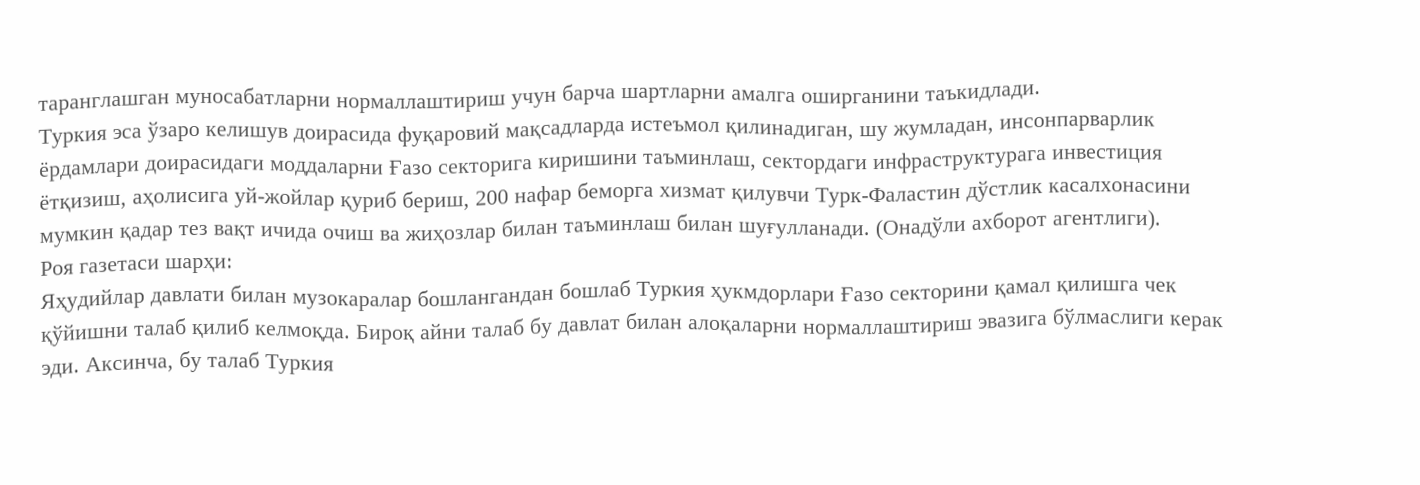таранглашган муносабатларни нормаллаштириш учун барча шартларни амалга оширганини таъкидлади.
Туркия эса ўзаро келишув доирасида фуқаровий мақсадларда истеъмол қилинадиган, шу жумладан, инсонпарварлик ёрдамлари доирасидаги моддаларни Ғазо секторига киришини таъминлаш, сектордаги инфраструктурага инвестиция ётқизиш, аҳолисига уй-жойлар қуриб бериш, 200 нафар беморга хизмат қилувчи Турк-Фаластин дўстлик касалхонасини мумкин қадар тез вақт ичида очиш ва жиҳозлар билан таъминлаш билан шуғулланади. (Онадўли ахборот агентлиги).
Роя газетаси шарҳи:
Яҳудийлар давлати билан музокаралар бошлангандан бошлаб Туркия ҳукмдорлари Ғазо секторини қамал қилишга чек қўйишни талаб қилиб келмоқда. Бироқ айни талаб бу давлат билан алоқаларни нормаллаштириш эвазига бўлмаслиги керак эди. Аксинча, бу талаб Туркия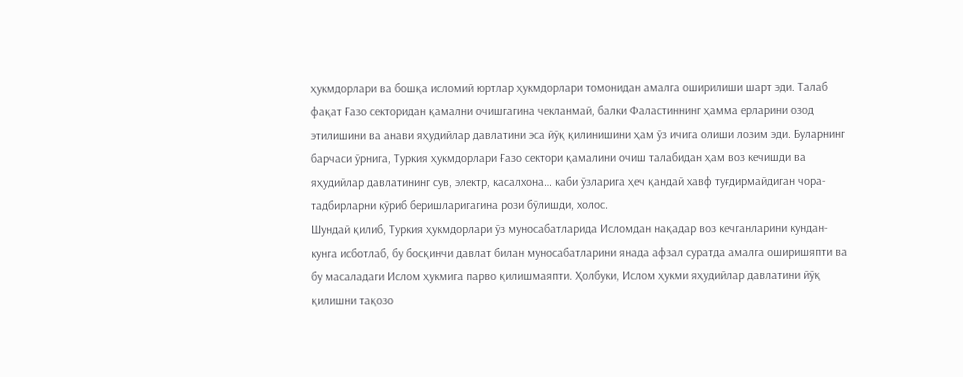ҳукмдорлари ва бошқа исломий юртлар ҳукмдорлари томонидан амалга оширилиши шарт эди. Талаб фақат Ғазо секторидан қамални очишгагина чекланмай, балки Фаластиннинг ҳамма ерларини озод этилишини ва анави яҳудийлар давлатини эса йўқ қилинишини ҳам ўз ичига олиши лозим эди. Буларнинг барчаси ўрнига, Туркия ҳукмдорлари Ғазо сектори қамалини очиш талабидан ҳам воз кечишди ва яҳудийлар давлатининг сув, электр, касалхона… каби ўзларига ҳеч қандай хавф туғдирмайдиган чора-тадбирларни кўриб беришларигагина рози бўлишди, холос.
Шундай қилиб, Туркия ҳукмдорлари ўз муносабатларида Исломдан нақадар воз кечганларини кундан-кунга исботлаб, бу босқинчи давлат билан муносабатларини янада афзал суратда амалга оширишяпти ва бу масаладаги Ислом ҳукмига парво қилишмаяпти. Ҳолбуки, Ислом ҳукми яҳудийлар давлатини йўқ қилишни тақозо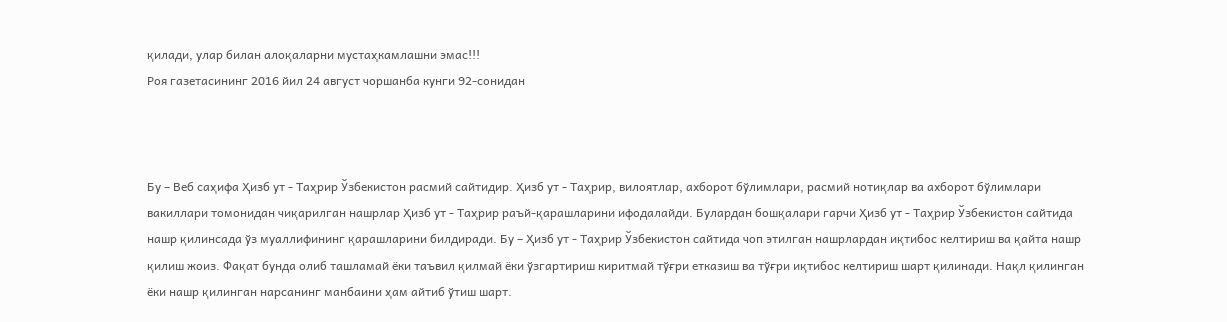қилади, улар билан алоқаларни мустаҳкамлашни эмас!!!
Роя газетасининг 2016 йил 24 август чоршанба кунги 92-сонидан



Бу – Веб саҳифа Ҳизб ут - Таҳрир Ўзбекистон расмий сайтидир. Ҳизб ут - Таҳрир, вилоятлар, ахборот бўлимлари, расмий нотиқлар ва ахборот бўлимлари вакиллари томонидан чиқарилган нашрлар Ҳизб ут - Таҳрир раъй-қарашларини ифодалайди. Булардан бошқалари гарчи Ҳизб ут - Таҳрир Ўзбекистон сайтида нашр қилинсада ўз муаллифининг қарашларини билдиради. Бу – Ҳизб ут - Таҳрир Ўзбекистон сайтида чоп этилган нашрлардан иқтибос келтириш ва қайта нашр қилиш жоиз. Фақат бунда олиб ташламай ёки таъвил қилмай ёки ўзгартириш киритмай тўғри етказиш ва тўғри иқтибос келтириш шарт қилинади. Нақл қилинган ёки нашр қилинган нарсанинг манбаини ҳам айтиб ўтиш шарт.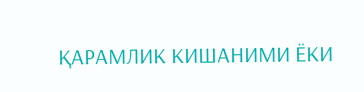ҚАРАМЛИК КИШАНИМИ ЁКИ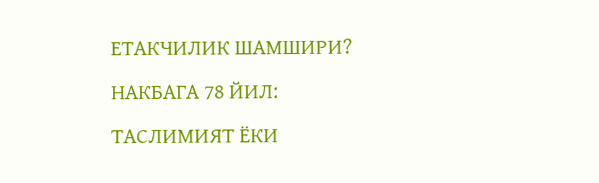ЕТАКЧИЛИК ШАМШИРИ?
НАКБАГА 78 ЙИЛ: ТАСЛИМИЯТ ЁКИ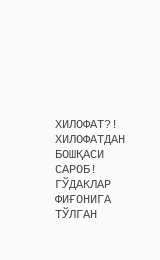ХИЛОФАТ?!
ХИЛОФАТДАН БОШҚАСИ САРОБ!
ГЎДАКЛАР ФИҒОНИГА ТЎЛГАН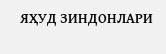ЯҲУД ЗИНДОНЛАРИ